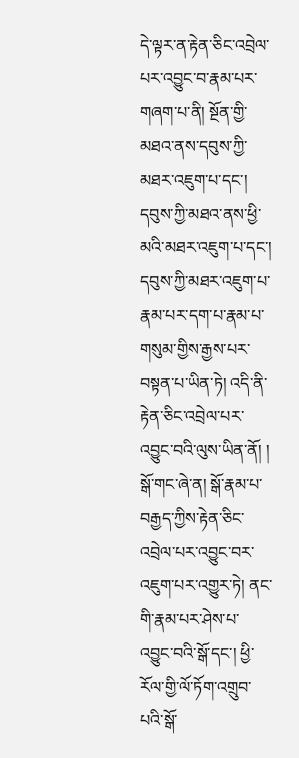དེ་ལྟར་ན་རྟེན་ཅིང་འབྲེལ་པར་འབྱུང་བ་རྣམ་པར་གཞག་པ་ནི། སྔོན་གྱི་མཐའ་ནས་དབུས་ཀྱི་མཐར་འཇུག་པ་དང་། དབུས་ཀྱི་མཐའ་ནས་ཕྱི་མའི་མཐར་འཇུག་པ་དང་། དབུས་ཀྱི་མཐར་འཇུག་པ་རྣམ་པར་དག་པ་རྣམ་པ་གསུམ་གྱིས་རྒྱས་པར་བསྟན་པ་ཡིན་ཏེ། འདི་ནི་རྟེན་ཅིང་འབྲེལ་པར་འབྱུང་བའི་ལུས་ཡིན་ནོ། །
སྒོ་གང་ཞེ་ན། སྒོ་རྣམ་པ་བརྒྱད་ཀྱིས་རྟེན་ཅིང་འབྲེལ་པར་འབྱུང་བར་འཇུག་པར་འགྱུར་ཏེ། ནང་གི་རྣམ་པར་ཤེས་པ་འབྱུང་བའི་སྒོ་དང་། ཕྱི་རོལ་གྱི་ལོ་ཏོག་འགྲུབ་པའི་སྒོ་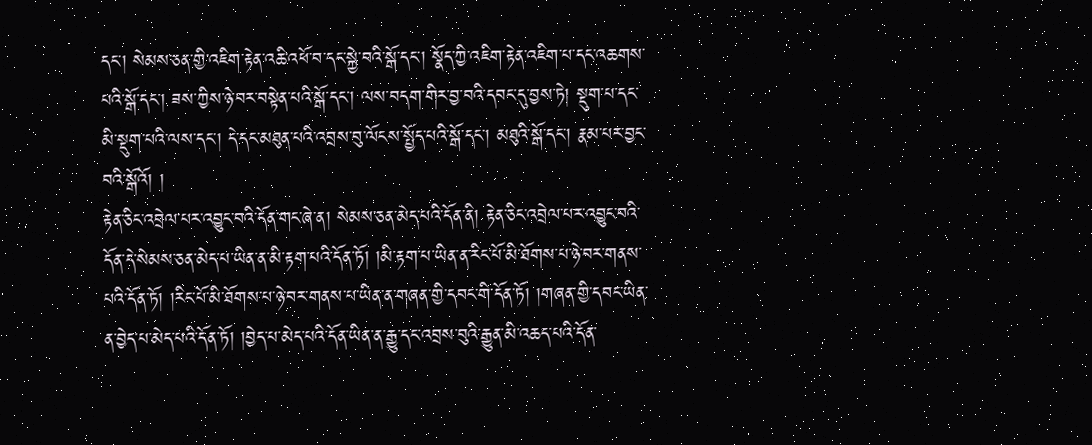དང་། སེམས་ཅན་གྱི་འཇིག་རྟེན་འཆི་འཕོ་བ་དང་སྐྱེ་བའི་སྒོ་དང་། སྣོད་ཀྱི་འཇིག་རྟེན་འཇིག་པ་དང་འཆགས་པའི་སྒོ་དང་། ཟས་ཀྱིས་ཉེ་བར་བསྟེན་པའི་སྒོ་དང་། ལས་བདག་གིར་བྱ་བའི་དབང་དུ་བྱས་ཏེ། སྡུག་པ་དང་མི་སྡུག་པའི་ལས་དང་། དེ་དང་མཐུན་པའི་འབྲས་བུ་ལོངས་སྤྱོད་པའི་སྒོ་དང་། མཐུའི་སྒོ་དང་། རྣམ་པར་བྱང་བའི་སྒོའོ། །
རྟེན་ཅིང་འབྲེལ་པར་འབྱུང་བའི་དོན་གང་ཞེ་ན། སེམས་ཅན་མེད་པའི་དོན་ནི། རྟེན་ཅིང་འབྲེལ་པར་འབྱུང་བའི་དོན་དེ་སེམས་ཅན་མེད་པ་ཡིན་ན་མི་རྟག་པའི་དོན་ཏོ། །མི་རྟག་པ་ཡིན་ན་རིང་པོ་མི་ཐོགས་པ་ཉེ་བར་གནས་པའི་དོན་ཏོ། །རིང་པོ་མི་ཐོགས་པ་ཉེ་བར་གནས་པ་ཡིན་ན་གཞན་གྱི་དབང་གི་དོན་ཏོ། །གཞན་གྱི་དབང་ཡིན་ན་བྱེད་པ་མེད་པའི་དོན་ཏོ། །བྱེད་པ་མེད་པའི་དོན་ཡིན་ན་རྒྱུ་དང་འབྲས་བུའི་རྒྱུན་མི་འཆད་པའི་དོན་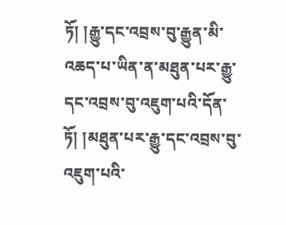ཏོ། །རྒྱུ་དང་འབྲས་བུ་རྒྱུན་མི་འཆད་པ་ཡིན་ན་མཐུན་པར་རྒྱུ་དང་འབྲས་བུ་འཇུག་པའི་དོན་ཏོ། །མཐུན་པར་རྒྱུ་དང་འབྲས་བུ་འཇུག་པའི་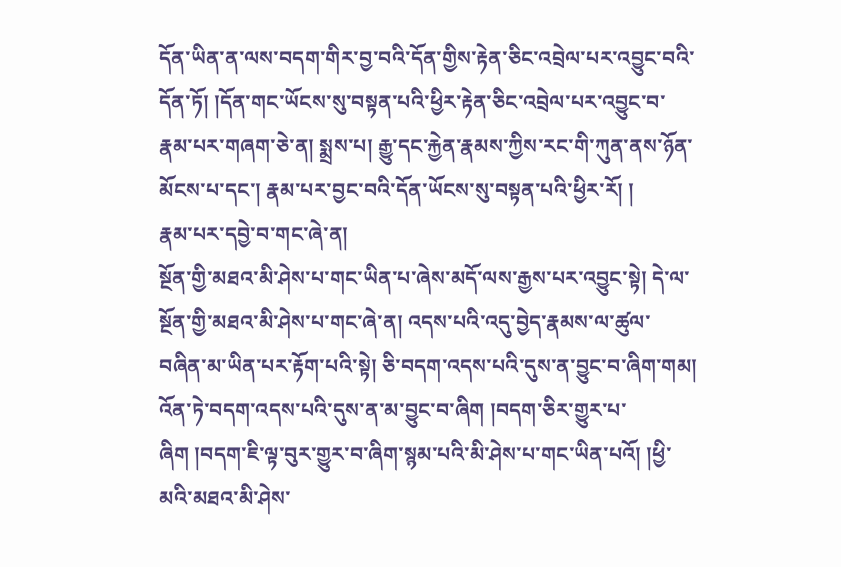དོན་ཡིན་ན་ལས་བདག་གིར་བྱ་བའི་དོན་གྱིས་རྟེན་ཅིང་འབྲེལ་པར་འབྱུང་བའི་དོན་ཏོ། །དོན་གང་ཡོངས་སུ་བསྟན་པའི་ཕྱིར་རྟེན་ཅིང་འབྲེལ་པར་འབྱུང་བ་རྣམ་པར་གཞག་ཅེ་ན། སྨྲས་པ། རྒྱུ་དང་རྐྱེན་རྣམས་ཀྱིས་རང་གི་ཀུན་ནས་ཉོན་མོངས་པ་དང་། རྣམ་པར་བྱང་བའི་དོན་ཡོངས་སུ་བསྟན་པའི་ཕྱིར་རོ། །
རྣམ་པར་དབྱེ་བ་གང་ཞེ་ན།
སྔོན་གྱི་མཐའ་མི་ཤེས་པ་གང་ཡིན་པ་ཞེས་མདོ་ལས་རྒྱས་པར་འབྱུང་སྟེ། དེ་ལ་སྔོན་གྱི་མཐའ་མི་ཤེས་པ་གང་ཞེ་ན། འདས་པའི་འདུ་བྱེད་རྣམས་ལ་ཚུལ་བཞིན་མ་ཡིན་པར་རྟོག་པའི་སྟེ། ཅི་བདག་འདས་པའི་དུས་ན་བྱུང་བ་ཞིག་གམ། འོན་ཏེ་བདག་འདས་པའི་དུས་ན་མ་བྱུང་བ་ཞིག །བདག་ཅིར་གྱུར་པ་ཞིག །བདག་ཇི་ལྟ་བུར་གྱུར་བ་ཞིག་སྙམ་པའི་མི་ཤེས་པ་གང་ཡིན་པའོ། །ཕྱི་མའི་མཐའ་མི་ཤེས་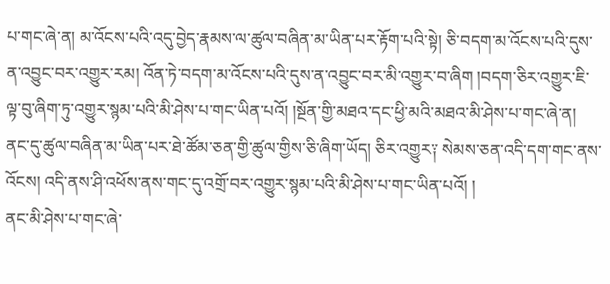པ་གང་ཞེ་ན། མ་འོངས་པའི་འདུ་བྱེད་རྣམས་ལ་ཚུལ་བཞིན་མ་ཡིན་པར་རྟོག་པའི་སྟེ། ཅི་བདག་མ་འོངས་པའི་དུས་ན་འབྱུང་བར་འགྱུར་རམ། འོན་ཏེ་བདག་མ་འོངས་པའི་དུས་ན་འབྱུང་བར་མི་འགྱུར་བ་ཞིག །བདག་ཅིར་འགྱུར་ཇི་ལྟ་བུ་ཞིག་ཏུ་འགྱུར་སྙམ་པའི་མི་ཤེས་པ་གང་ཡིན་པའོ། །སྔོན་གྱི་མཐའ་དང་ཕྱི་མའི་མཐའ་མི་ཤེས་པ་གང་ཞེ་ན། ནང་དུ་ཚུལ་བཞིན་མ་ཡིན་པར་ཐེ་ཚོམ་ཅན་གྱི་ཚུལ་གྱིས་ཅི་ཞིག་ཡོད། ཅིར་འགྱུར༑ སེམས་ཅན་འདི་དག་གང་ནས་འོངས། འདི་ནས་ཤི་འཕོས་ནས་གང་དུ་འགྲོ་བར་འགྱུར་སྙམ་པའི་མི་ཤེས་པ་གང་ཡིན་པའོ། །
ནང་མི་ཤེས་པ་གང་ཞེ་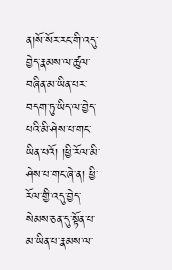ན།སོ་སོར་རང་གི་འདུ་བྱེད་རྣམས་ལ་ཚུལ་བཞིན་མ་ཡིན་པར་བདག་ཏུ་ཡིད་ལ་བྱེད་པའི་མི་ཤེས་པ་གང་ཡིན་པའོ། །ཕྱི་རོལ་མི་ཤེས་པ་གང་ཞེ་ན། ཕྱི་རོལ་གྱི་འདུ་བྱེད་སེམས་ཅན་དུ་སྟོན་པ་མ་ཡིན་པ་རྣམས་ལ་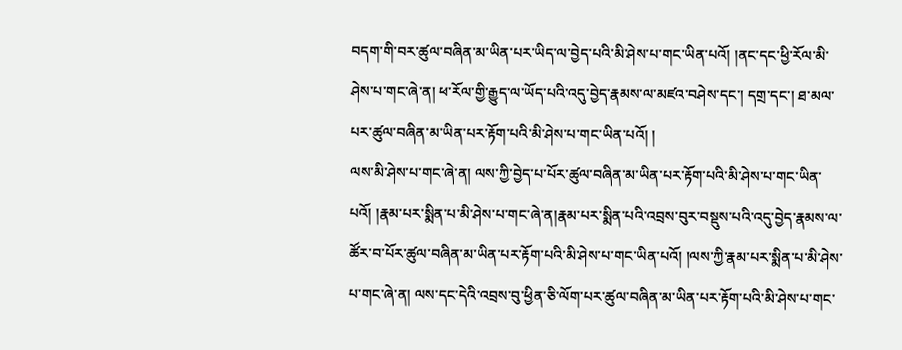བདག་གི་བར་ཚུལ་བཞིན་མ་ཡིན་པར་ཡིད་ལ་བྱེད་པའི་མི་ཤེས་པ་གང་ཡིན་པའོ། །ནང་དང་ཕྱི་རོལ་མི་ཤེས་པ་གང་ཞེ་ན། ཕ་རོལ་གྱི་རྒྱུད་ལ་ཡོད་པའི་འདུ་བྱེད་རྣམས་ལ་མཛའ་བཤེས་དང་། དགྲ་དང་། ཐ་མལ་པར་ཚུལ་བཞིན་མ་ཡིན་པར་རྟོག་པའི་མི་ཤེས་པ་གང་ཡིན་པའོ། །
ལས་མི་ཤེས་པ་གང་ཞེ་ན། ལས་ཀྱི་བྱེད་པ་པོར་ཚུལ་བཞིན་མ་ཡིན་པར་རྟོག་པའི་མི་ཤེས་པ་གང་ཡིན་པའོ། །རྣམ་པར་སྨིན་པ་མི་ཤེས་པ་གང་ཞེ་ན།རྣམ་པར་སྨིན་པའི་འབྲས་བུར་བསྡུས་པའི་འདུ་བྱེད་རྣམས་ལ་ཚོར་བ་པོར་ཚུལ་བཞིན་མ་ཡིན་པར་རྟོག་པའི་མི་ཤེས་པ་གང་ཡིན་པའོ། །ལས་ཀྱི་རྣམ་པར་སྨིན་པ་མི་ཤེས་པ་གང་ཞེ་ན། ལས་དང་དེའི་འབྲས་བུ་ཕྱིན་ཅི་ལོག་པར་ཚུལ་བཞིན་མ་ཡིན་པར་རྟོག་པའི་མི་ཤེས་པ་གང་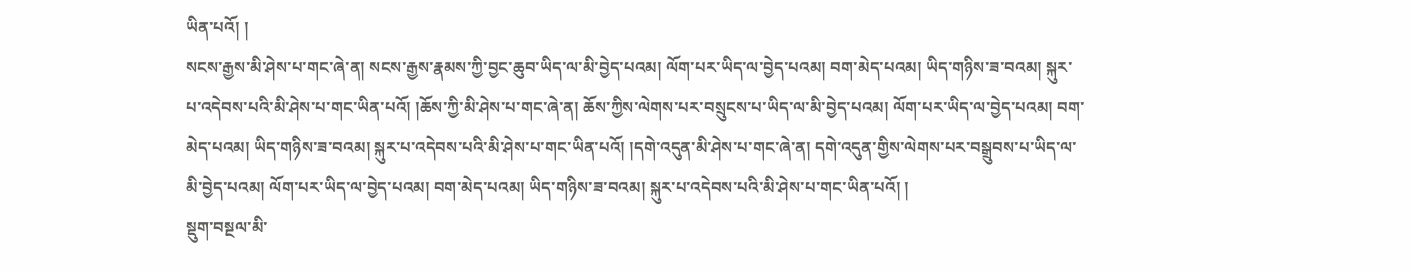ཡིན་པའོ། །
སངས་རྒྱས་མི་ཤེས་པ་གང་ཞེ་ན། སངས་རྒྱས་རྣམས་ཀྱི་བྱང་ཆུབ་ཡིད་ལ་མི་བྱེད་པའམ། ལོག་པར་ཡིད་ལ་བྱེད་པའམ། བག་མེད་པའམ། ཡིད་གཉིས་ཟ་བའམ། སྐུར་པ་འདེབས་པའི་མི་ཤེས་པ་གང་ཡིན་པའོ། །ཆོས་ཀྱི་མི་ཤེས་པ་གང་ཞེ་ན། ཆོས་ཀྱིས་ལེགས་པར་བསྲུངས་པ་ཡིད་ལ་མི་བྱེད་པའམ། ལོག་པར་ཡིད་ལ་བྱེད་པའམ། བག་མེད་པའམ། ཡིད་གཉིས་ཟ་བའམ། སྐུར་པ་འདེབས་པའི་མི་ཤེས་པ་གང་ཡིན་པའོ། །དགེ་འདུན་མི་ཤེས་པ་གང་ཞེ་ན། དགེ་འདུན་གྱིས་ལེགས་པར་བསྒྲུབས་པ་ཡིད་ལ་མི་བྱེད་པའམ། ལོག་པར་ཡིད་ལ་བྱེད་པའམ། བག་མེད་པའམ། ཡིད་གཉིས་ཟ་བའམ། སྐུར་པ་འདེབས་པའི་མི་ཤེས་པ་གང་ཡིན་པའོ། །
སྡུག་བསྔལ་མི་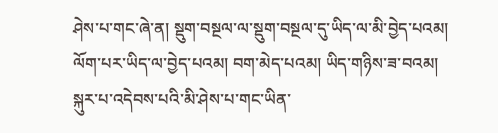ཤེས་པ་གང་ཞེ་ན། སྡུག་བསྔལ་ལ་སྡུག་བསྔལ་དུ་ཡིད་ལ་མི་བྱེད་པའམ། ལོག་པར་ཡིད་ལ་བྱེད་པའམ། བག་མེད་པའམ། ཡིད་གཉིས་ཟ་བའམ། སྐུར་པ་འདེབས་པའི་མི་ཤེས་པ་གང་ཡིན་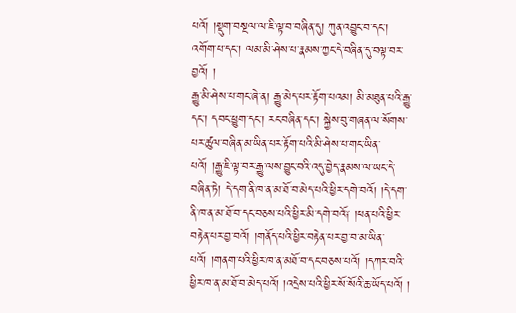པའོ། །སྡུག་བསྔལ་ལ་ཇི་ལྟ་བ་བཞིན་དུ། ཀུན་འབྱུང་བ་དང་། འགོག་པ་དང་། ལམ་མི་ཤེས་པ་རྣམས་ཀྱང་དེ་བཞིན་དུ་བལྟ་བར་བྱའོ། །
རྒྱུ་མི་ཤེས་པ་གང་ཞེ་ན། རྒྱུ་མེད་པར་རྟོག་པའམ། མི་མཐུན་པའི་རྒྱུ་དང་། དབང་ཕྱུག་དང་། རང་བཞིན་དང་། སྐྱེས་བུ་གཞན་ལ་སོགས་པར་ཚུལ་བཞིན་མ་ཡིན་པར་རྟོག་པའི་མི་ཤེས་པ་གང་ཡིན་པའོ། །རྒྱུ་ཇི་ལྟ་བར་རྒྱུ་ལས་བྱུང་བའི་འདུ་བྱེད་རྣམས་ལ་ཡང་དེ་བཞིན་ཏེ། དེ་དག་ནི་ཁ་ན་མ་ཐོ་བ་མེད་པའི་ཕྱིར་དགེ་བའོ། །དེ་དག་ནི་ཁ་ན་མ་ཐོ་བ་དང་བཅས་པའི་ཕྱིར་མི་དགེ་བའོ༑ །ཕན་པའི་ཕྱིར་བརྟེན་པར་བྱ་བའོ། །གནོད་པའི་ཕྱིར་བརྟེན་པར་བྱ་བ་མ་ཡིན་པའོ། །གནག་པའི་ཕྱིར་ཁ་ན་མཐོ་བ་དང་བཅས་པའོ། །དཀར་བའི་ཕྱིར་ཁ་ན་མ་ཐོ་བ་མེད་པའོ། །འདྲེས་པའི་ཕྱིར་སོ་སོའི་ཆ་ཡོད་པའོ། །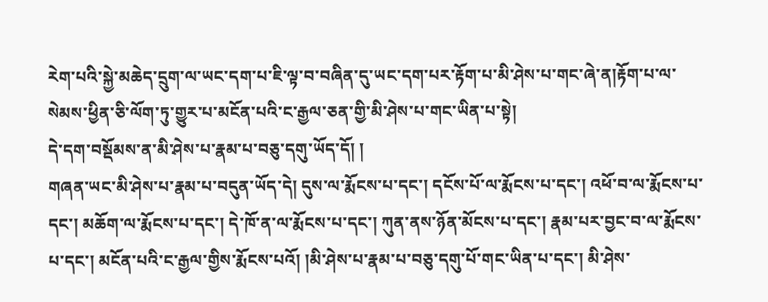རེག་པའི་སྐྱེ་མཆེད་དྲུག་ལ་ཡང་དག་པ་ཇི་ལྟ་བ་བཞིན་དུ་ཡང་དག་པར་རྟོག་པ་མི་ཤེས་པ་གང་ཞེ་ན།རྟོག་པ་ལ་སེམས་ཕྱིན་ཅི་ལོག་ཏུ་གྱུར་པ་མངོན་པའི་ང་རྒྱལ་ཅན་གྱི་མི་ཤེས་པ་གང་ཡིན་པ་སྟེ།
དེ་དག་བསྡོམས་ན་མི་ཤེས་པ་རྣམ་པ་བཅུ་དགུ་ཡོད་དོ། །
གཞན་ཡང་མི་ཤེས་པ་རྣམ་པ་བདུན་ཡོད་དེ། དུས་ལ་རྨོངས་པ་དང་། དངོས་པོ་ལ་རྨོངས་པ་དང་། འཕོ་བ་ལ་རྨོངས་པ་དང་། མཆོག་ལ་རྨོངས་པ་དང་། དེ་ཁོ་ན་ལ་རྨོངས་པ་དང་། ཀུན་ནས་ཉོན་མོངས་པ་དང་། རྣམ་པར་བྱང་བ་ལ་རྨོངས་པ་དང་། མངོན་པའི་ང་རྒྱལ་གྱིས་རྨོངས་པའོ། །མི་ཤེས་པ་རྣམ་པ་བཅུ་དགུ་པོ་གང་ཡིན་པ་དང་། མི་ཤེས་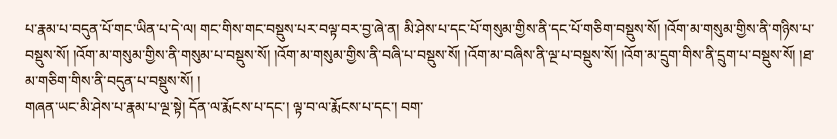པ་རྣམ་པ་བདུན་པོ་གང་ཡིན་པ་དེ་ལ། གང་གིས་གང་བསྡུས་པར་བལྟ་བར་བྱ་ཞེ་ན། མི་ཤེས་པ་དང་པོ་གསུམ་གྱིས་ནི་དང་པོ་གཅིག་བསྡུས་སོ། །འོག་མ་གསུམ་གྱིས་ནི་གཉིས་པ་བསྡུས་སོ། །འོག་མ་གསུམ་གྱིས་ནི་གསུམ་པ་བསྡུས་སོ། །འོག་མ་གསུམ་གྱིས་ནི་བཞི་པ་བསྡུས་སོ། །འོག་མ་བཞིས་ནི་ལྔ་པ་བསྡུས་སོ། །འོག་མ་དྲུག་གིས་ནི་དྲུག་པ་བསྡུས་སོ། །ཐ་མ་གཅིག་གིས་ནི་བདུན་པ་བསྡུས་སོ། །
གཞན་ཡང་མི་ཤེས་པ་རྣམ་པ་ལྔ་སྟེ། དོན་ལ་རྨོངས་པ་དང་། ལྟ་བ་ལ་རྨོངས་པ་དང་། བག་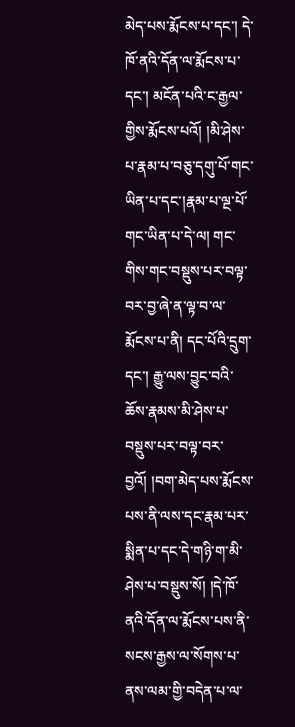མེད་པས་རྨོངས་པ་དང་། དེ་ཁོ་ནའི་དོན་ལ་རྨོངས་པ་དང་། མངོན་པའི་ང་རྒྱལ་གྱིས་རྨོངས་པའོ། །མི་ཤེས་པ་རྣམ་པ་བཅུ་དགུ་པོ་གང་ཡིན་པ་དང་།རྣམ་པ་ལྔ་པོ་གང་ཡིན་པ་དེ་ལ། གང་གིས་གང་བསྡུས་པར་བལྟ་བར་བྱ་ཞེ་ན་ལྟ་བ་ལ་རྨོངས་པ་ནི། དང་པོའི་དྲུག་དང་། རྒྱུ་ལས་བྱུང་བའི་ཆོས་རྣམས་མི་ཤེས་པ་བསྡུས་པར་བལྟ་བར་བྱའོ། །བག་མེད་པས་རྨོངས་པས་ནི་ལས་དང་རྣམ་པར་སྨིན་པ་དང་དེ་གཉི་ག་མི་ཤེས་པ་བསྡུས་སོ། །དེ་ཁོ་ནའི་དོན་ལ་རྨོངས་པས་ནི་སངས་རྒྱས་ལ་སོགས་པ་ནས་ལམ་གྱི་བདེན་པ་ལ་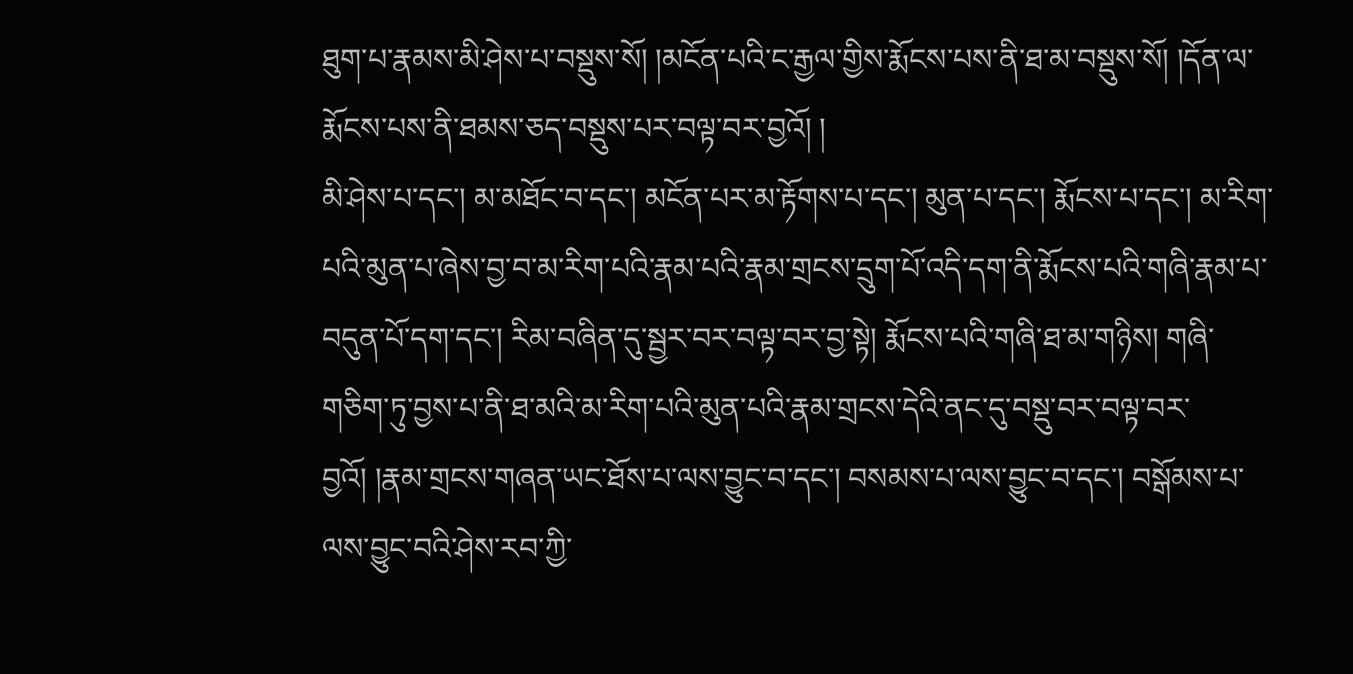ཐུག་པ་རྣམས་མི་ཤེས་པ་བསྡུས་སོ། །མངོན་པའི་ང་རྒྱལ་གྱིས་རྨོངས་པས་ནི་ཐ་མ་བསྡུས་སོ། །དོན་ལ་རྨོངས་པས་ནི་ཐམས་ཅད་བསྡུས་པར་བལྟ་བར་བྱའོ། །
མི་ཤེས་པ་དང་། མ་མཐོང་བ་དང་། མངོན་པར་མ་རྟོགས་པ་དང་། མུན་པ་དང་། རྨོངས་པ་དང་། མ་རིག་པའི་མུན་པ་ཞེས་བྱ་བ་མ་རིག་པའི་རྣམ་པའི་རྣམ་གྲངས་དྲུག་པོ་འདི་དག་ནི་རྨོངས་པའི་གཞི་རྣམ་པ་བདུན་པོ་དག་དང་། རིམ་བཞིན་དུ་སྦྱར་བར་བལྟ་བར་བྱ་སྟེ། རྨོངས་པའི་གཞི་ཐ་མ་གཉིས། གཞི་གཅིག་ཏུ་བྱས་པ་ནི་ཐ་མའི་མ་རིག་པའི་མུན་པའི་རྣམ་གྲངས་དེའི་ནང་དུ་བསྡུ་བར་བལྟ་བར་བྱའོ། །རྣམ་གྲངས་གཞན་ཡང་ཐོས་པ་ལས་བྱུང་བ་དང་། བསམས་པ་ལས་བྱུང་བ་དང་། བསྒོམས་པ་ལས་བྱུང་བའི་ཤེས་རབ་ཀྱི་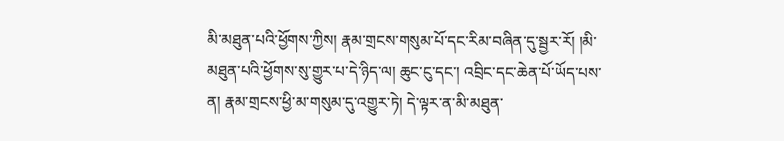མི་མཐུན་པའི་ཕྱོགས་ཀྱིས། རྣམ་གྲངས་གསུམ་པོ་དང་རིམ་བཞིན་དུ་སྦྱར་རོ། །མི་མཐུན་པའི་ཕྱོགས་སུ་གྱུར་པ་དེ་ཉིད་ལ། ཆུང་ངུ་དང་། འབྲིང་དང་ཆེན་པོ་ཡོད་པས་ན། རྣམ་གྲངས་ཕྱི་མ་གསུམ་དུ་འགྱུར་ཏེ། དེ་ལྟར་ན་མི་མཐུན་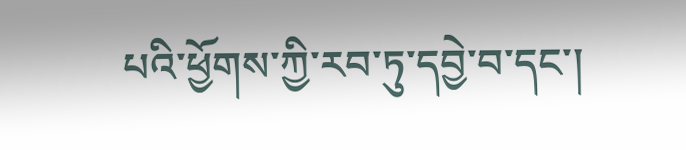པའི་ཕྱོགས་ཀྱི་རབ་ཏུ་དབྱེ་བ་དང་།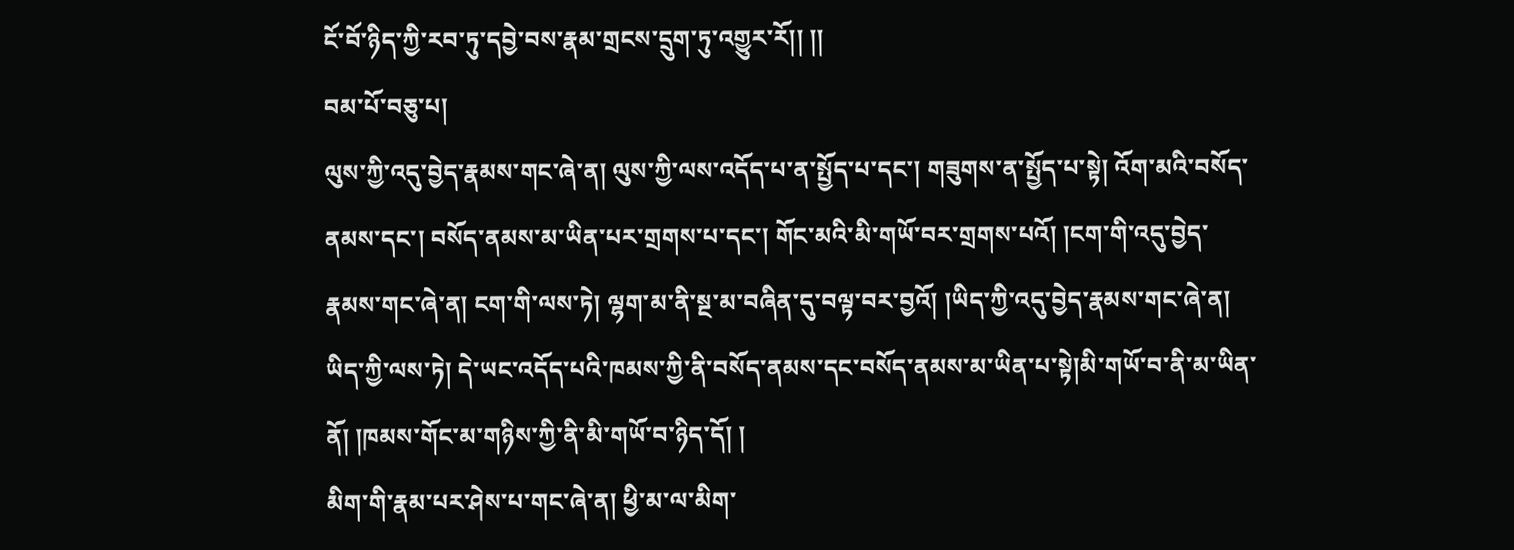ངོ་བོ་ཉིད་ཀྱི་རབ་ཏུ་དབྱེ་བས་རྣམ་གྲངས་དྲུག་ཏུ་འགྱུར་རོ།། །།
བམ་པོ་བཅུ་པ།
ལུས་ཀྱི་འདུ་བྱེད་རྣམས་གང་ཞེ་ན། ལུས་ཀྱི་ལས་འདོད་པ་ན་སྤྱོད་པ་དང་། གཟུགས་ན་སྤྱོད་པ་སྟེ། འོག་མའི་བསོད་ནམས་དང་། བསོད་ནམས་མ་ཡིན་པར་གྲགས་པ་དང་། གོང་མའི་མི་གཡོ་བར་གྲགས་པའོ། །ངག་གི་འདུ་བྱེད་རྣམས་གང་ཞེ་ན། ངག་གི་ལས་ཏེ། ལྷག་མ་ནི་སྔ་མ་བཞིན་དུ་བལྟ་བར་བྱའོ། །ཡིད་ཀྱི་འདུ་བྱེད་རྣམས་གང་ཞེ་ན། ཡིད་ཀྱི་ལས་ཏེ། དེ་ཡང་འདོད་པའི་ཁམས་ཀྱི་ནི་བསོད་ནམས་དང་བསོད་ནམས་མ་ཡིན་པ་སྟེ།མི་གཡོ་བ་ནི་མ་ཡིན་ནོ། །ཁམས་གོང་མ་གཉིས་ཀྱི་ནི་མི་གཡོ་བ་ཉིད་དོ། །
མིག་གི་རྣམ་པར་ཤེས་པ་གང་ཞེ་ན། ཕྱི་མ་ལ་མིག་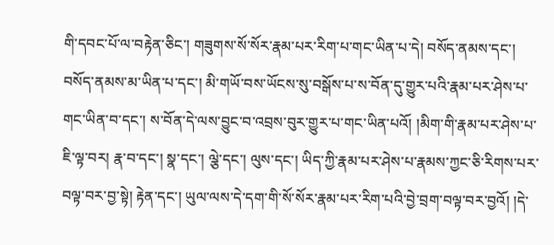གི་དབང་པོ་ལ་བརྟེན་ཅིང་། གཟུགས་སོ་སོར་རྣམ་པར་རིག་པ་གང་ཡིན་པ་དེ། བསོད་ནམས་དང་། བསོད་ནམས་མ་ཡིན་པ་དང་། མི་གཡོ་བས་ཡོངས་སུ་བསྒོས་པ་ས་བོན་དུ་གྱུར་པའི་རྣམ་པར་ཤེས་པ་གང་ཡིན་བ་དང་། ས་བོན་དེ་ལས་བྱུང་བ་འབྲས་བུར་གྱུར་པ་གང་ཡིན་པའོ། །མིག་གི་རྣམ་པར་ཤེས་པ་ཇི་ལྟ་བར། རྣ་བ་དང་། སྣ་དང་། ལྕེ་དང་། ལུས་དང་། ཡིད་ཀྱི་རྣམ་པར་ཤེས་པ་རྣམས་ཀྱང་ཅི་རིགས་པར་བལྟ་བར་བྱ་སྟེ། རྟེན་དང་། ཡུལ་ལས་དེ་དག་གི་སོ་སོར་རྣམ་པར་རིག་པའི་བྱེ་བྲག་བལྟ་བར་བྱའོ། །དེ་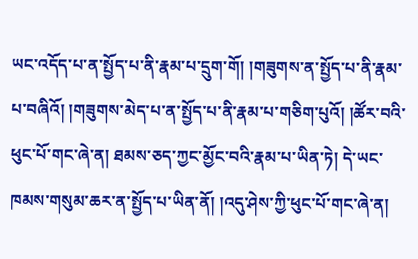ཡང་འདོད་པ་ན་སྤྱོད་པ་ནི་རྣམ་པ་དྲུག་གོ། །གཟུགས་ན་སྤྱོད་པ་ནི་རྣམ་པ་བཞིའོ། །གཟུགས་མེད་པ་ན་སྤྱོད་པ་ནི་རྣམ་པ་གཅིག་པུའོ། །ཚོར་བའི་ཕུང་པོ་གང་ཞེ་ན། ཐམས་ཅད་ཀྱང་མྱོང་བའི་རྣམ་པ་ཡིན་ཏེ། དེ་ཡང་ཁམས་གསུམ་ཆར་ན་སྤྱོད་པ་ཡིན་ནོ། །འདུ་ཤེས་ཀྱི་ཕུང་པོ་གང་ཞེ་ན།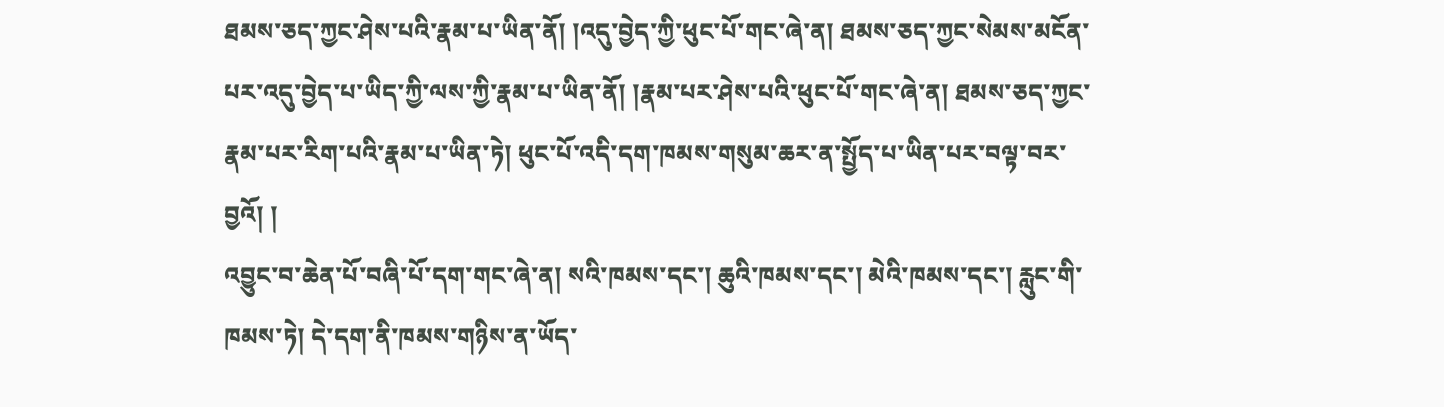ཐམས་ཅད་ཀྱང་ཤེས་པའི་རྣམ་པ་ཡིན་ནོ། །འདུ་བྱེད་ཀྱི་ཕུང་པོ་གང་ཞེ་ན། ཐམས་ཅད་ཀྱང་སེམས་མངོན་པར་འདུ་བྱེད་པ་ཡིད་ཀྱི་ལས་ཀྱི་རྣམ་པ་ཡིན་ནོ། །རྣམ་པར་ཤེས་པའི་ཕུང་པོ་གང་ཞེ་ན། ཐམས་ཅད་ཀྱང་རྣམ་པར་རིག་པའི་རྣམ་པ་ཡིན་ཏེ། ཕུང་པོ་འདི་དག་ཁམས་གསུམ་ཆར་ན་སྤྱོད་པ་ཡིན་པར་བལྟ་བར་བྱའོ། །
འབྱུང་བ་ཆེན་པོ་བཞི་པོ་དག་གང་ཞེ་ན། སའི་ཁམས་དང་། ཆུའི་ཁམས་དང་། མེའི་ཁམས་དང་། རླུང་གི་ཁམས་ཏེ། དེ་དག་ནི་ཁམས་གཉིས་ན་ཡོད་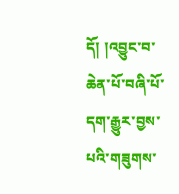དོ། །འབྱུང་བ་ཆེན་པོ་བཞི་པོ་དག་རྒྱུར་བྱས་པའི་གཟུགས་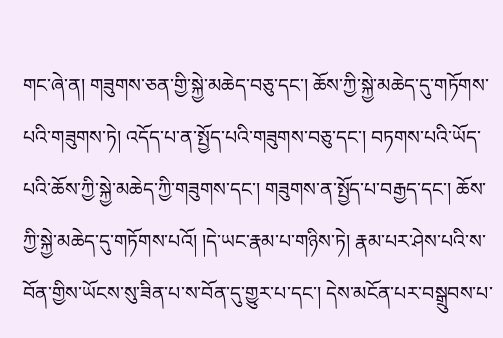གང་ཞེ་ན། གཟུགས་ཅན་གྱི་སྐྱེ་མཆེད་བཅུ་དང་། ཆོས་ཀྱི་སྐྱེ་མཆེད་དུ་གཏོགས་པའི་གཟུགས་ཏེ། འདོད་པ་ན་སྤྱོད་པའི་གཟུགས་བཅུ་དང་། བཏགས་པའི་ཡོད་པའི་ཆོས་ཀྱི་སྐྱེ་མཆེད་ཀྱི་གཟུགས་དང་། གཟུགས་ན་སྤྱོད་པ་བརྒྱད་དང་། ཆོས་ཀྱི་སྐྱེ་མཆེད་དུ་གཏོགས་པའོ། །དེ་ཡང་རྣམ་པ་གཉིས་ཏེ། རྣམ་པར་ཤེས་པའི་ས་བོན་གྱིས་ཡོངས་སུ་ཟིན་པ་ས་བོན་དུ་གྱུར་པ་དང་། དེས་མངོན་པར་བསྒྲུབས་པ་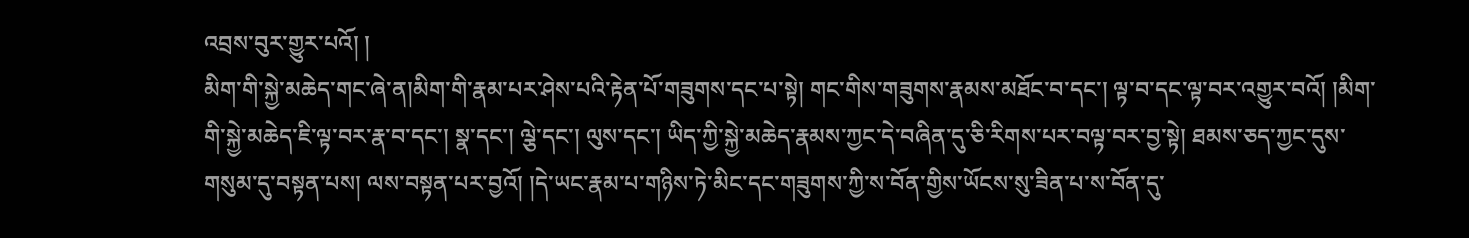འབྲས་བུར་གྱུར་པའོ། །
མིག་གི་སྐྱེ་མཆེད་གང་ཞེ་ན།མིག་གི་རྣམ་པར་ཤེས་པའི་རྟེན་པོ་གཟུགས་དང་པ་སྟེ། གང་གིས་གཟུགས་རྣམས་མཐོང་བ་དང་། ལྟ་བ་དང་ལྟ་བར་འགྱུར་བའོ། །མིག་གི་སྐྱེ་མཆེད་ཇི་ལྟ་བར་རྣ་བ་དང་། སྣ་དང་། ལྕེ་དང་། ལུས་དང་། ཡིད་ཀྱི་སྐྱེ་མཆེད་རྣམས་ཀྱང་དེ་བཞིན་དུ་ཅི་རིགས་པར་བལྟ་བར་བྱ་སྟེ། ཐམས་ཅད་ཀྱང་དུས་གསུམ་དུ་བསྟན་པས། ལས་བསྟན་པར་བྱའོ། །དེ་ཡང་རྣམ་པ་གཉིས་ཏེ་མིང་དང་གཟུགས་ཀྱི་ས་བོན་གྱིས་ཡོངས་སུ་ཟིན་པ་ས་བོན་དུ་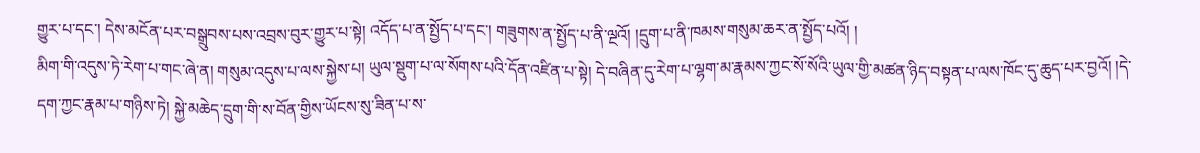གྱུར་པ་དང་། དེས་མངོན་པར་བསྒྲུབས་པས་འབྲས་བུར་གྱུར་པ་སྟེ། འདོད་པ་ན་སྤྱོད་པ་དང་། གཟུགས་ན་སྤྱོད་པ་ནི་ལྔའོ། །དྲུག་པ་ནི་ཁམས་གསུམ་ཆར་ན་སྤྱོད་པའོ། །
མིག་གི་འདུས་ཏེ་རེག་པ་གང་ཞེ་ན། གསུམ་འདུས་པ་ལས་སྐྱེས་པ། ཡུལ་སྡུག་པ་ལ་སོགས་པའི་དོན་འཛིན་པ་སྟེ། དེ་བཞིན་དུ་རེག་པ་ལྷག་མ་རྣམས་ཀྱང་སོ་སོའི་ཡུལ་གྱི་མཚན་ཉིད་བསྟན་པ་ལས་ཁོང་དུ་ཆུད་པར་བྱའོ། །དེ་དག་ཀྱང་རྣམ་པ་གཉིས་ཏེ། སྐྱེ་མཆེད་དྲུག་གི་ས་བོན་གྱིས་ཡོངས་སུ་ཟིན་པ་ས་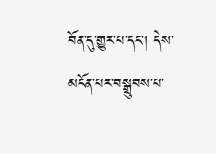བོན་དུ་གྱུར་པ་དང་། དེས་མངོན་པར་བསྒྲུབས་པ་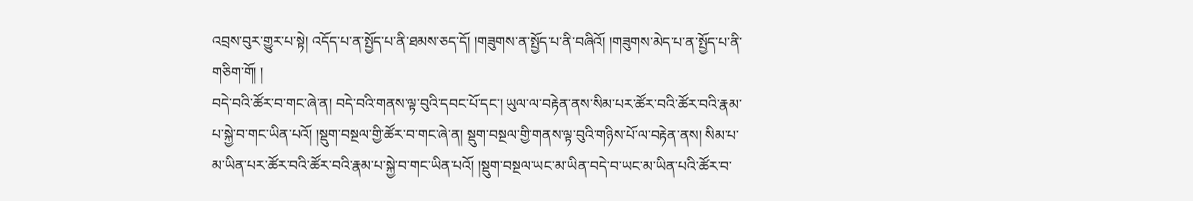འབྲས་བུར་གྱུར་པ་སྟེ། འདོད་པ་ན་སྤྱོད་པ་ནི་ཐམས་ཅད་དོ། །གཟུགས་ན་སྤྱོད་པ་ནི་བཞིའོ། །གཟུགས་མེད་པ་ན་སྤྱོད་པ་ནི་གཅིག་གོ། །
བདེ་བའི་ཚོར་བ་གང་ཞེ་ན། བདེ་བའི་གནས་ལྟ་བུའི་དབང་པོ་དང་། ཡུལ་ལ་བརྟེན་ནས་སིམ་པར་ཚོར་བའི་ཚོར་བའི་རྣམ་པ་སྐྱེ་བ་གང་ཡིན་པའོ། །སྡུག་བསྔལ་གྱི་ཚོར་བ་གང་ཞེ་ན། སྡུག་བསྔལ་གྱི་གནས་ལྟ་བུའི་གཉིས་པོ་ལ་བརྟེན་ནས། སིམ་པ་མ་ཡིན་པར་ཚོར་བའི་ཚོར་བའི་རྣམ་པ་སྐྱེ་བ་གང་ཡིན་པའོ། །སྡུག་བསྔལ་ཡང་མ་ཡིན་བདེ་བ་ཡང་མ་ཡིན་པའི་ཚོར་བ་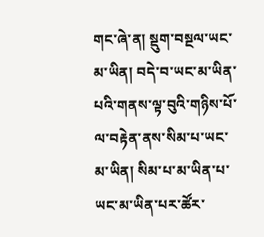གང་ཞེ་ན། སྡུག་བསྔལ་ཡང་མ་ཡིན། བདེ་བ་ཡང་མ་ཡིན་པའི་གནས་ལྟ་བུའི་གཉིས་པོ་ལ་བརྟེན་ནས་སིམ་པ་ཡང་མ་ཡིན། སིམ་པ་མ་ཡིན་པ་ཡང་མ་ཡིན་པར་ཚོར་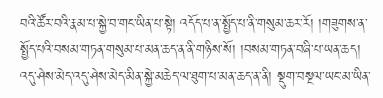བའི་ཚོར་བའི་རྣམ་པ་སྐྱེ་བ་གང་ཡིན་པ་སྟེ། འདོད་པ་ན་སྤྱོད་པ་ནི་གསུམ་ཆར་རོ། །གཟུགས་ན་སྤྱོད་པའི་བསམ་གཏན་གསུམ་པ་མན་ཆད་ན་ནི་གཉིས་སོ། །བསམ་གཏན་བཞི་པ་ཡན་ཆད། འདུ་ཤེས་མེད་འདུ་ཤེས་མེད་མིན་སྐྱེ་མཆེད་ལ་ཐུག་པ་མན་ཆད་ན་ནི། སྡུག་བསྔལ་ཡང་མ་ཡིན་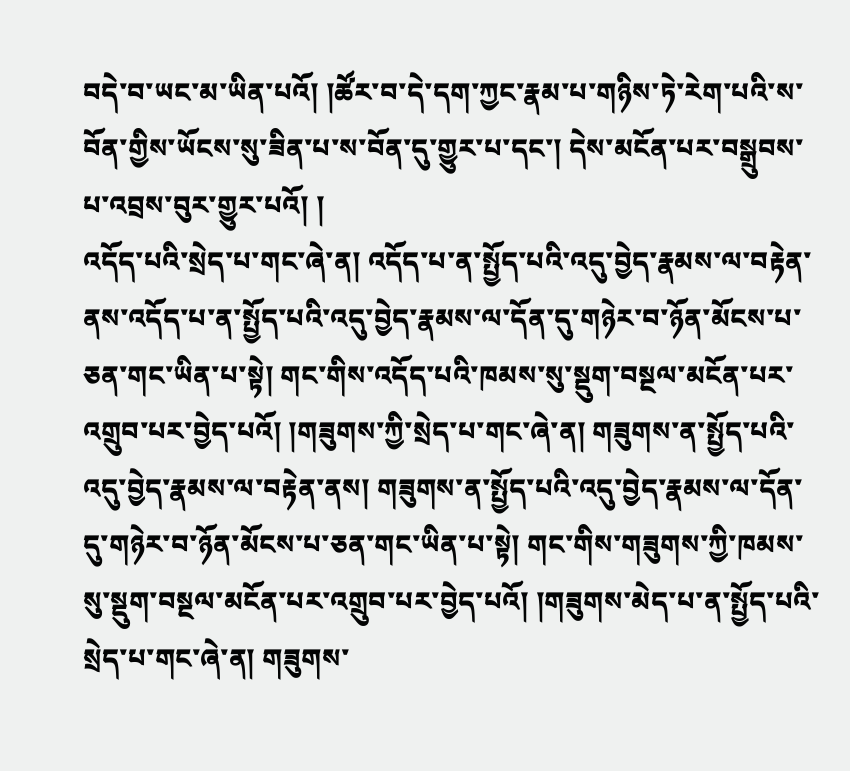བདེ་བ་ཡང་མ་ཡིན་པའོ། །ཚོར་བ་དེ་དག་ཀྱང་རྣམ་པ་གཉིས་ཏེ་རེག་པའི་ས་བོན་གྱིས་ཡོངས་སུ་ཟིན་པ་ས་བོན་དུ་གྱུར་པ་དང་། དེས་མངོན་པར་བསྒྲུབས་པ་འབྲས་བུར་གྱུར་པའོ། །
འདོད་པའི་སྲེད་པ་གང་ཞེ་ན། འདོད་པ་ན་སྤྱོད་པའི་འདུ་བྱེད་རྣམས་ལ་བརྟེན་ནས་འདོད་པ་ན་སྤྱོད་པའི་འདུ་བྱེད་རྣམས་ལ་དོན་དུ་གཉེར་བ་ཉོན་མོངས་པ་ཅན་གང་ཡིན་པ་སྟེ། གང་གིས་འདོད་པའི་ཁམས་སུ་སྡུག་བསྔལ་མངོན་པར་འགྲུབ་པར་བྱེད་པའོ། །གཟུགས་ཀྱི་སྲེད་པ་གང་ཞེ་ན། གཟུགས་ན་སྤྱོད་པའི་འདུ་བྱེད་རྣམས་ལ་བརྟེན་ནས། གཟུགས་ན་སྤྱོད་པའི་འདུ་བྱེད་རྣམས་ལ་དོན་དུ་གཉེར་བ་ཉོན་མོངས་པ་ཅན་གང་ཡིན་པ་སྟེ། གང་གིས་གཟུགས་ཀྱི་ཁམས་སུ་སྡུག་བསྔལ་མངོན་པར་འགྲུབ་པར་བྱེད་པའོ། །གཟུགས་མེད་པ་ན་སྤྱོད་པའི་སྲེད་པ་གང་ཞེ་ན། གཟུགས་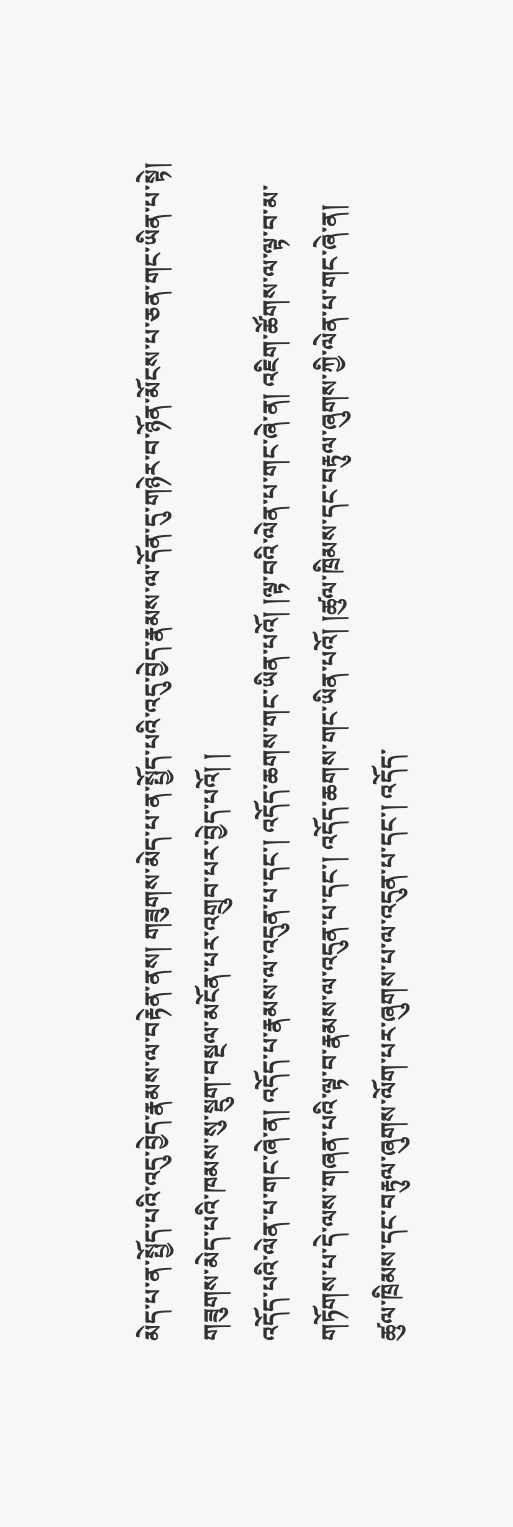མེད་པ་ན་སྤྱོད་པའི་འདུ་བྱེད་རྣམས་ལ་བརྟེན་ནས། གཟུགས་མེད་པ་ན་སྤྱོད་པའི་འདུ་བྱེད་རྣམས་ལ་དོན་དུ་གཉེར་བ་ཉོན་མོངས་པ་ཅན་གང་ཡིན་པ་སྟེ། གཟུགས་མེད་པའི་ཁམས་སུ་སྡུག་བསྔལ་མངོན་པར་འགྲུབ་པར་བྱེད་པའོ། །
འདོད་པའི་ལེན་པ་གང་ཞེ་ན། འདོད་པ་རྣམས་ལ་འདུན་པ་དང་། འདོད་ཆགས་གང་ཡིན་པའོ། །ལྟ་བའི་ལེན་པ་གང་ཞེ་ན། འཇིག་ཚོགས་ལ་ལྟ་བ་མ་གཏོགས་པ་དེ་ལས་གཞན་པའི་ལྟ་བ་རྣམས་ལ་འདུན་པ་དང་། འདོད་ཆགས་གང་ཡིན་པའོ། །ཚུལ་ཁྲིམས་དང་བརྟུལ་ཞུགས་ཀྱི་ལེན་པ་གང་ཞེ་ན། ཚུལ་ཁྲིམས་དང་བརྟུལ་ཞུགས་ལོག་པར་ཞུགས་པ་ལ་འདུན་པ་དང་། འདོད་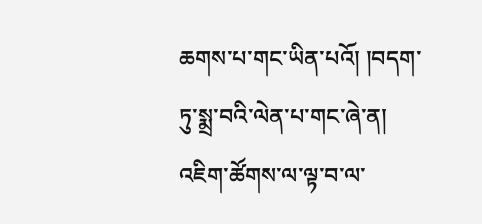ཆགས་པ་གང་ཡིན་པའོ། །བདག་ཏུ་སྨྲ་བའི་ལེན་པ་གང་ཞེ་ན། འཇིག་ཚོགས་ལ་ལྟ་བ་ལ་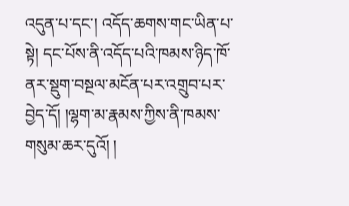འདུན་པ་དང་། འདོད་ཆགས་གང་ཡིན་པ་སྟེ། དང་པོས་ནི་འདོད་པའི་ཁམས་ཉིད་ཁོ་ནར་སྡུག་བསྔལ་མངོན་པར་འགྲུབ་པར་བྱེད་དོ། །ལྷག་མ་རྣམས་ཀྱིས་ནི་ཁམས་གསུམ་ཆར་དུའོ། །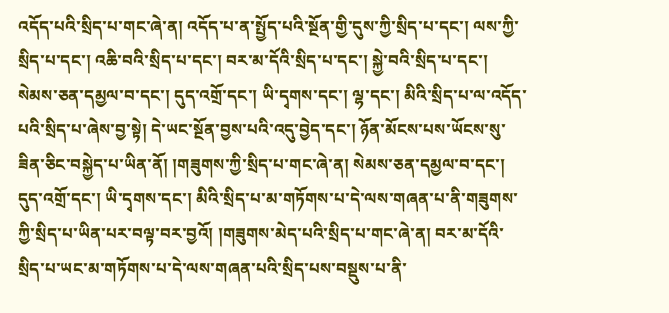འདོད་པའི་སྲིད་པ་གང་ཞེ་ན། འདོད་པ་ན་སྤྱོད་པའི་སྔོན་གྱི་དུས་ཀྱི་སྲིད་པ་དང་། ལས་ཀྱི་སྲིད་པ་དང་། འཆི་བའི་སྲིད་པ་དང་། བར་མ་དོའི་སྲིད་པ་དང་། སྐྱེ་བའི་སྲིད་པ་དང་། སེམས་ཅན་དམྱལ་བ་དང་། དུད་འགྲོ་དང་། ཡི་དྭགས་དང་། ལྷ་དང་། མིའི་སྲིད་པ་ལ་འདོད་པའི་སྲིད་པ་ཞེས་བྱ་སྟེ། དེ་ཡང་སྔོན་བྱས་པའི་འདུ་བྱེད་དང་། ཉོན་མོངས་པས་ཡོངས་སུ་ཟིན་ཅིང་བསྐྱེད་པ་ཡིན་ནོ། །གཟུགས་ཀྱི་སྲིད་པ་གང་ཞེ་ན། སེམས་ཅན་དམྱལ་བ་དང་། དུད་འགྲོ་དང་། ཡི་དྭགས་དང་། མིའི་སྲིད་པ་མ་གཏོགས་པ་དེ་ལས་གཞན་པ་ནི་གཟུགས་ཀྱི་སྲིད་པ་ཡིན་པར་བལྟ་བར་བྱའོ། །གཟུགས་མེད་པའི་སྲིད་པ་གང་ཞེ་ན། བར་མ་དོའི་སྲིད་པ་ཡང་མ་གཏོགས་པ་དེ་ལས་གཞན་པའི་སྲིད་པས་བསྡུས་པ་ནི་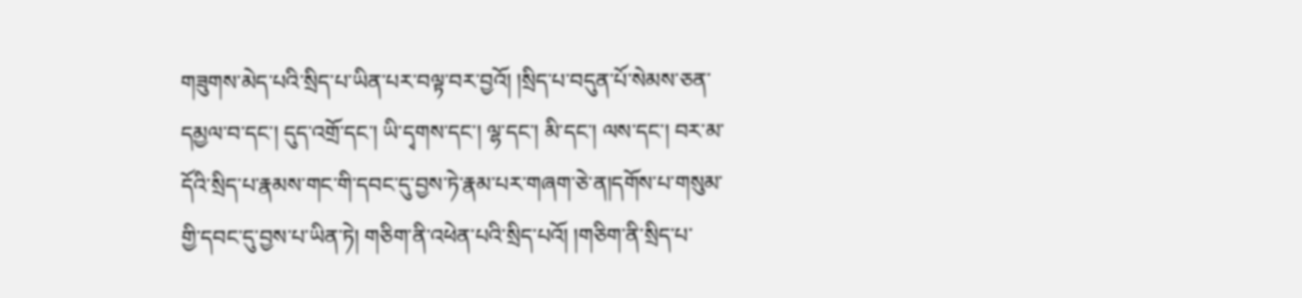གཟུགས་མེད་པའི་སྲིད་པ་ཡིན་པར་བལྟ་བར་བྱའོ། །སྲིད་པ་བདུན་པོ་སེམས་ཅན་དམྱལ་བ་དང་། དུད་འགྲོ་དང་། ཡི་དྭགས་དང་། ལྷ་དང་། མི་དང་། ལས་དང་། བར་མ་དོའི་སྲིད་པ་རྣམས་གང་གི་དབང་དུ་བྱས་ཏེ་རྣམ་པར་གཞག་ཅེ་ན།དགོས་པ་གསུམ་གྱི་དབང་དུ་བྱས་པ་ཡིན་ཏེ། གཅིག་ནི་འཕེན་པའི་སྲིད་པའོ། །གཅིག་ནི་སྲིད་པ་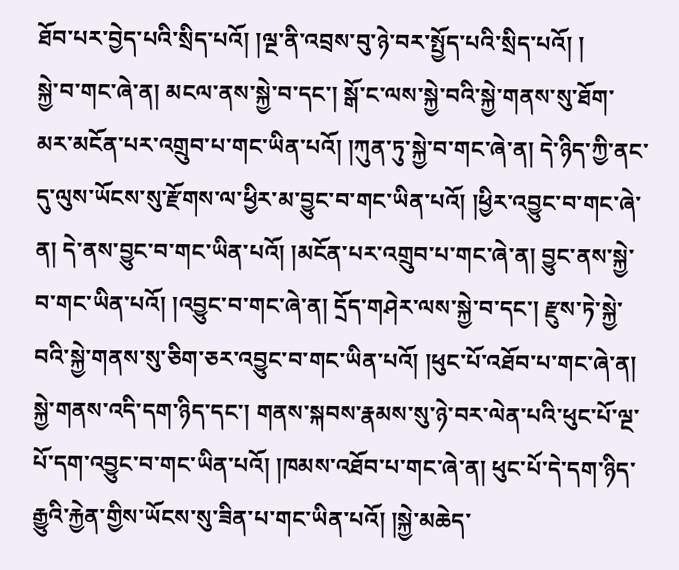ཐོབ་པར་བྱེད་པའི་སྲིད་པའོ། །ལྔ་ནི་འབྲས་བུ་ཉེ་བར་སྤྱོད་པའི་སྲིད་པའོ། །
སྐྱེ་བ་གང་ཞེ་ན། མངལ་ནས་སྐྱེ་བ་དང་། སྒོ་ང་ལས་སྐྱེ་བའི་སྐྱེ་གནས་སུ་ཐོག་མར་མངོན་པར་འགྲུབ་པ་གང་ཡིན་པའོ། །ཀུན་ཏུ་སྐྱེ་བ་གང་ཞེ་ན། དེ་ཉིད་ཀྱི་ནང་དུ་ལུས་ཡོངས་སུ་རྫོགས་ལ་ཕྱིར་མ་བྱུང་བ་གང་ཡིན་པའོ། །ཕྱིར་འབྱུང་བ་གང་ཞེ་ན། དེ་ནས་བྱུང་བ་གང་ཡིན་པའོ། །མངོན་པར་འགྲུབ་པ་གང་ཞེ་ན། བྱུང་ནས་སྐྱེ་བ་གང་ཡིན་པའོ། །འབྱུང་བ་གང་ཞེ་ན། དྲོད་གཤེར་ལས་སྐྱེ་བ་དང་། རྫུས་ཏེ་སྐྱེ་བའི་སྐྱེ་གནས་སུ་ཅིག་ཅར་འབྱུང་བ་གང་ཡིན་པའོ། །ཕུང་པོ་འཐོབ་པ་གང་ཞེ་ན། སྐྱེ་གནས་འདི་དག་ཉིད་དང་། གནས་སྐབས་རྣམས་སུ་ཉེ་བར་ལེན་པའི་ཕུང་པོ་ལྔ་པོ་དག་འབྱུང་བ་གང་ཡིན་པའོ། །ཁམས་འཐོབ་པ་གང་ཞེ་ན། ཕུང་པོ་དེ་དག་ཉིད་རྒྱུའི་རྐྱེན་གྱིས་ཡོངས་སུ་ཟིན་པ་གང་ཡིན་པའོ། །སྐྱེ་མཆེད་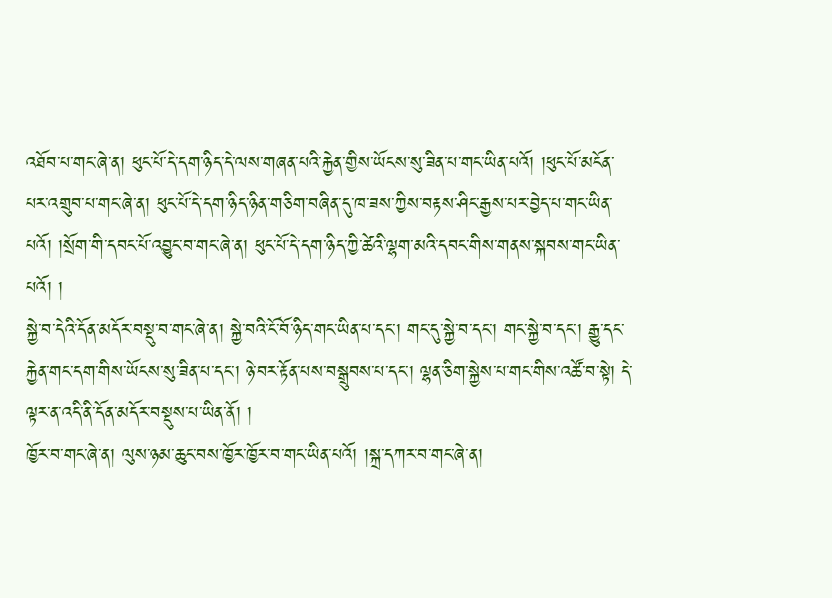འཐོབ་པ་གང་ཞེ་ན། ཕུང་པོ་དེ་དག་ཉིད་དེ་ལས་གཞན་པའི་རྐྱེན་གྱིས་ཡོངས་སུ་ཟིན་པ་གང་ཡིན་པའོ། །ཕུང་པོ་མངོན་པར་འགྲུབ་པ་གང་ཞེ་ན། ཕུང་པོ་དེ་དག་ཉིད་ཉིན་གཅིག་བཞིན་དུ་ཁ་ཟས་ཀྱིས་བརྟས་ཤིང་རྒྱས་པར་བྱེད་པ་གང་ཡིན་པའོ། །སྲོག་གི་དབང་པོ་འབྱུང་བ་གང་ཞེ་ན། ཕུང་པོ་དེ་དག་ཉིད་ཀྱི་ཚེའི་ལྷག་མའི་དབང་གིས་གནས་སྐབས་གང་ཡིན་པའོ། །
སྐྱེ་བ་དེའི་དོན་མདོར་བསྡུ་བ་གང་ཞེ་ན། སྐྱེ་བའི་ངོ་བོ་ཉིད་གང་ཡིན་པ་དང་། གང་དུ་སྐྱེ་བ་དང་། གང་སྐྱེ་བ་དང་། རྒྱུ་དང་རྐྱེན་གང་དག་གིས་ཡོངས་སུ་ཟིན་པ་དང་། ཉེ་བར་རྟོན་པས་བསྒྲུབས་པ་དང་། ལྷན་ཅིག་སྐྱེས་པ་གང་གིས་འཚོ་བ་སྟེ། དེ་ལྟར་ན་འདི་ནི་དོན་མདོར་བསྡུས་པ་ཡིན་ནོ། །
ཁྱོར་བ་གང་ཞེ་ན། ལུས་ཉམ་ཆུང་བས་ཁྱོར་ཁྱོར་བ་གང་ཡིན་པའོ། །སྐྲ་དཀར་བ་གང་ཞེ་ན།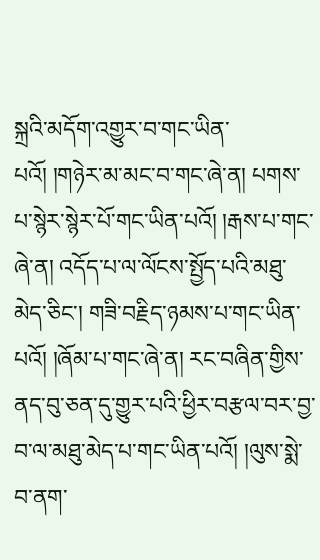སྐྲའི་མདོག་འགྱུར་བ་གང་ཡིན་པའོ། །གཉེར་མ་མང་བ་གང་ཞེ་ན། པགས་པ་སྙེར་སྙེར་པོ་གང་ཡིན་པའོ། །རྒས་པ་གང་ཞེ་ན། འདོད་པ་ལ་ལོངས་སྤྱོད་པའི་མཐུ་མེད་ཅིང་། གཟི་བརྗིད་ཉམས་པ་གང་ཡིན་པའོ། །ཞོམ་པ་གང་ཞེ་ན། རང་བཞིན་གྱིས་ནད་བུ་ཅན་དུ་གྱུར་པའི་ཕྱིར་བརྩལ་བར་བྱ་བ་ལ་མཐུ་མེད་པ་གང་ཡིན་པའོ། །ལུས་སྨེ་བ་ནག་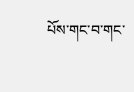པོས་གང་བ་གང་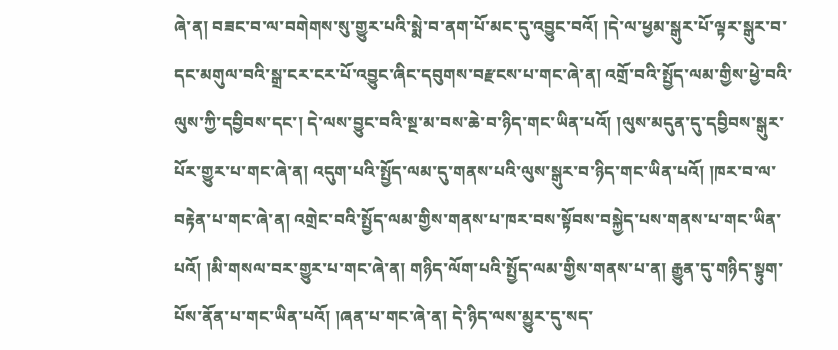ཞེ་ན། བཟང་བ་ལ་བགེགས་སུ་གྱུར་པའི་སྨེ་བ་ནག་པོ་མང་དུ་འབྱུང་བའོ། །དེ་ལ་ཕྱམ་སྒུར་པོ་ལྟར་སྒུར་བ་དང་མགུལ་བའི་སྒྲ་ངར་ངར་པོ་འབྱུང་ཞིང་དབུགས་བརྫངས་པ་གང་ཞེ་ན། འགྲོ་བའི་སྤྱོད་ལམ་གྱིས་ཕྱེ་བའི་ལུས་ཀྱི་དབྱིབས་དང་། དེ་ལས་བྱུང་བའི་སྔ་མ་བས་ཆེ་བ་ཉིད་གང་ཡིན་པའོ། །ལུས་མདུན་དུ་དབྱིབས་སྒུར་པོར་གྱུར་པ་གང་ཞེ་ན། འདུག་པའི་སྤྱོད་ལམ་དུ་གནས་པའི་ལུས་སྒུར་བ་ཉིད་གང་ཡིན་པའོ། །ཁར་བ་ལ་བརྟེན་པ་གང་ཞེ་ན། འགྲེང་བའི་སྤྱོད་ལམ་གྱིས་གནས་པ་ཁར་བས་སྟོབས་བསྐྱེད་པས་གནས་པ་གང་ཡིན་པའོ། །མི་གསལ་བར་གྱུར་པ་གང་ཞེ་ན། གཉིད་ལོག་པའི་སྤྱོད་ལམ་གྱིས་གནས་པ་ན། རྒྱུན་དུ་གཉིད་སྟུག་པོས་ནོན་པ་གང་ཡིན་པའོ། །ཞན་པ་གང་ཞེ་ན། དེ་ཉིད་ལས་མྱུར་དུ་སད་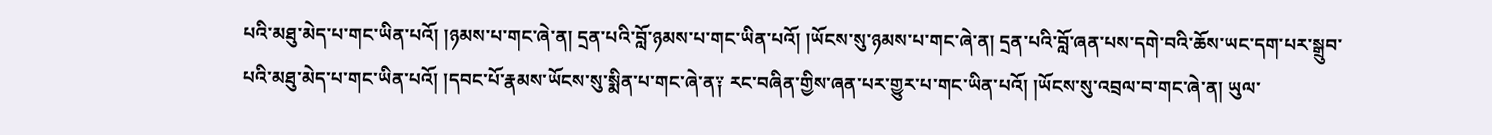པའི་མཐུ་མེད་པ་གང་ཡིན་པའོ། །ཉམས་པ་གང་ཞེ་ན། དྲན་པའི་བློ་ཉམས་པ་གང་ཡིན་པའོ། །ཡོངས་སུ་ཉམས་པ་གང་ཞེ་ན། དྲན་པའི་བློ་ཞན་པས་དགེ་བའི་ཆོས་ཡང་དག་པར་སྒྲུབ་པའི་མཐུ་མེད་པ་གང་ཡིན་པའོ། །དབང་པོ་རྣམས་ཡོངས་སུ་སྨིན་པ་གང་ཞེ་ན༑ རང་བཞིན་གྱིས་ཞན་པར་གྱུར་པ་གང་ཡིན་པའོ། །ཡོངས་སུ་འབྲལ་བ་གང་ཞེ་ན། ཡུལ་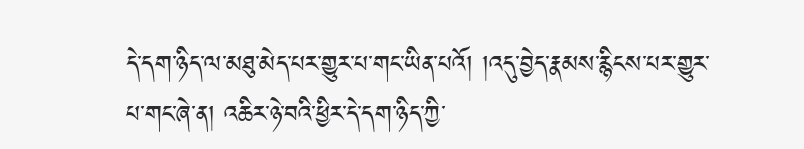དེ་དག་ཉིད་ལ་མཐུ་མེད་པར་གྱུར་པ་གང་ཡིན་པའོ། །འདུ་བྱེད་རྣམས་རྙིངས་པར་གྱུར་པ་གང་ཞེ་ན། འཆིར་ཉེ་བའི་ཕྱིར་དེ་དག་ཉིད་ཀྱི་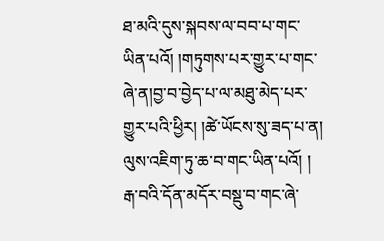ཐ་མའི་དུས་སྐབས་ལ་བབ་པ་གང་ཡིན་པའོ། །གཏུགས་པར་གྱུར་པ་གང་ཞེ་ན།བྱ་བ་བྱེད་པ་ལ་མཐུ་མེད་པར་གྱུར་པའི་ཕྱིར། །ཚེ་ཡོངས་སུ་ཟད་པ་ན། ལུས་འཇིག་ཏུ་ཆ་བ་གང་ཡིན་པའོ། །
རྒ་བའི་དོན་མདོར་བསྡུ་བ་གང་ཞེ་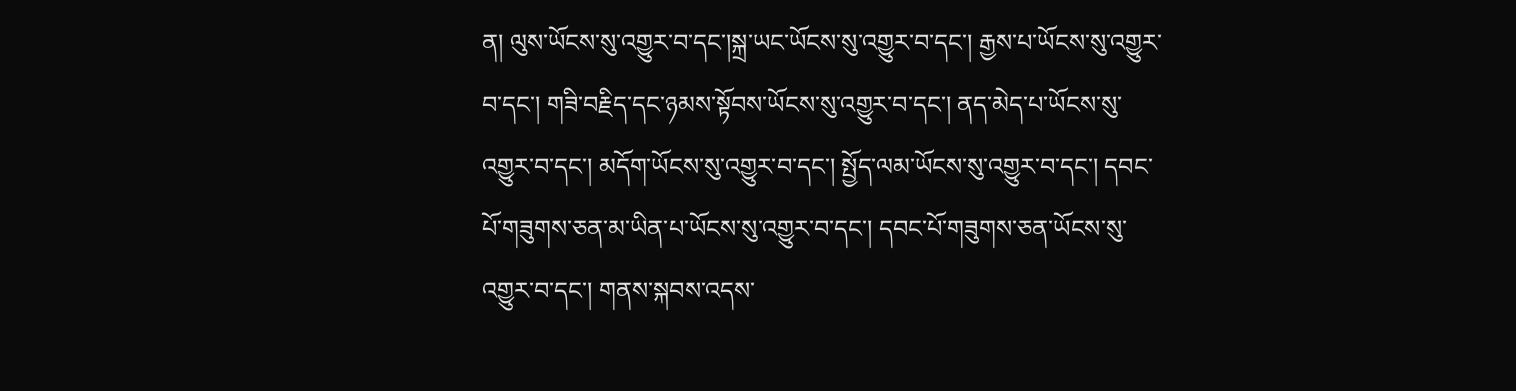ན། ལུས་ཡོངས་སུ་འགྱུར་བ་དང་།སྐྲ་ཡང་ཡོངས་སུ་འགྱུར་བ་དང་། རྒྱས་པ་ཡོངས་སུ་འགྱུར་བ་དང་། གཟི་བརྗིད་དང་ཉམས་སྟོབས་ཡོངས་སུ་འགྱུར་བ་དང་། ནད་མེད་པ་ཡོངས་སུ་འགྱུར་བ་དང་། མདོག་ཡོངས་སུ་འགྱུར་བ་དང་། སྤྱོད་ལམ་ཡོངས་སུ་འགྱུར་བ་དང་། དབང་པོ་གཟུགས་ཅན་མ་ཡིན་པ་ཡོངས་སུ་འགྱུར་བ་དང་། དབང་པོ་གཟུགས་ཅན་ཡོངས་སུ་འགྱུར་བ་དང་། གནས་སྐབས་འདས་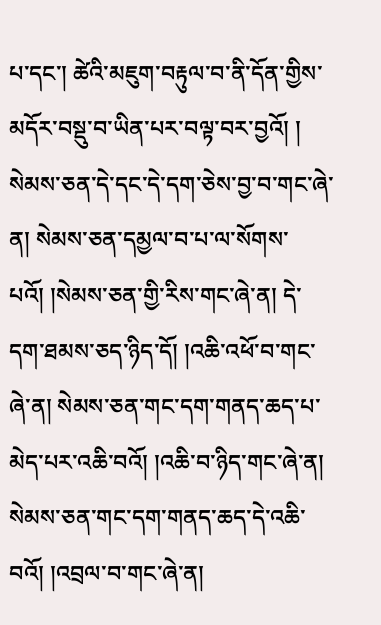པ་དང་། ཚེའི་མཇུག་བརྟུལ་བ་ནི་དོན་གྱིས་མདོར་བསྡུ་བ་ཡིན་པར་བལྟ་བར་བྱའོ། །
སེམས་ཅན་དེ་དང་དེ་དག་ཅེས་བྱ་བ་གང་ཞེ་ན། སེམས་ཅན་དམྱལ་བ་པ་ལ་སོགས་པའོ། །སེམས་ཅན་གྱི་རིས་གང་ཞེ་ན། དེ་དག་ཐམས་ཅད་ཉིད་དོ། །འཆི་འཕོ་བ་གང་ཞེ་ན། སེམས་ཅན་གང་དག་གནད་ཆད་པ་མེད་པར་འཆི་བའོ། །འཆི་བ་ཉིད་གང་ཞེ་ན། སེམས་ཅན་གང་དག་གནད་ཆད་དེ་འཆི་བའོ། །འབྲལ་བ་གང་ཞེ་ན།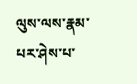ལུས་ལས་རྣམ་པར་ཤེས་པ་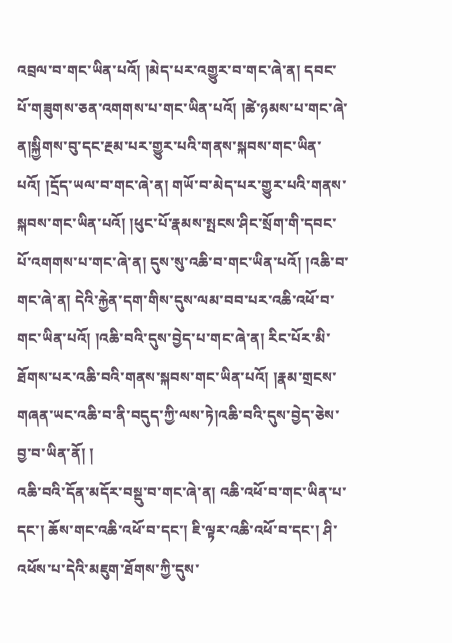འབྲལ་བ་གང་ཡིན་པའོ། །མེད་པར་འགྱུར་བ་གང་ཞེ་ན། དབང་པོ་གཟུགས་ཅན་འགགས་པ་གང་ཡིན་པའོ། །ཚེ་ཉམས་པ་གང་ཞེ་ན།སྐྱིགས་བུ་དང་རྔམ་པར་གྱུར་པའི་གནས་སྐབས་གང་ཡིན་པའོ། །དྲོད་ཡལ་བ་གང་ཞེ་ན། གཡོ་བ་མེད་པར་གྱུར་པའི་གནས་སྐབས་གང་ཡིན་པའོ། །ཕུང་པོ་རྣམས་སྤངས་ཤིང་སྲོག་གི་དབང་པོ་འགགས་པ་གང་ཞེ་ན། དུས་སུ་འཆི་བ་གང་ཡིན་པའོ། །འཆི་བ་གང་ཞེ་ན། དེའི་རྐྱེན་དག་གིས་དུས་ལམ་བབ་པར་འཆི་འཕོ་བ་གང་ཡིན་པའོ། །འཆི་བའི་དུས་བྱེད་པ་གང་ཞེ་ན། རིང་པོར་མི་ཐོགས་པར་འཆི་བའི་གནས་སྐབས་གང་ཡིན་པའོ། །རྣམ་གྲངས་གཞན་ཡང་འཆི་བ་ནི་བདུད་ཀྱི་ལས་ཏེ།འཆི་བའི་དུས་བྱེད་ཅེས་བྱ་བ་ཡིན་ནོ། །
འཆི་བའི་དོན་མདོར་བསྡུ་བ་གང་ཞེ་ན། འཆི་འཕོ་བ་གང་ཡིན་པ་དང་། ཆོས་གང་འཆི་འཕོ་བ་དང་། ཇི་ལྟར་འཆི་འཕོ་བ་དང་། ཤི་འཕོས་པ་དེའི་མཇུག་ཐོགས་ཀྱི་དུས་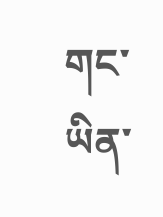གང་ཡིན་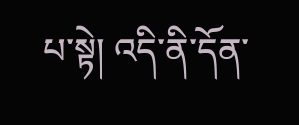པ་སྟེ། འདི་ནི་དོན་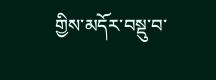གྱིས་མདོར་བསྡུ་བ་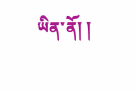ཡིན་ནོ། །